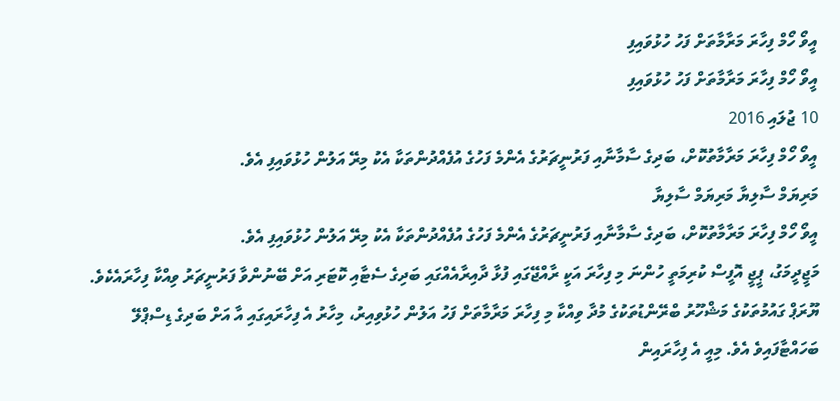އީވޯ ހޯމް ފިހާރަ މަރާމާތަށް ފަހު ހުޅުވައިފި
އީވޯ ހޯމް ފިހާރަ މަރާމާތަށް ފަހު ހުޅުވައިފި
10 ޖުލައި 2016
އީވޯ ހޯމް ފިހާރަ މަރާމާތުކޮށް، ބަދިގެ ސާމާނާއި ފަރުނީޗަރުގެ އެންމެ ފަހުގެ އުފެއްދުންތަކާ އެކު މިރޭ އަލުން ހުޅުވައިފި އެވެ.
މަރިޔަމް ސާލިޔާ މަރިޔަމް ސާލިޔާ
އީވޯ ހޯމް ފިހާރަ މަރާމާތުކޮށް، ބަދިގެ ސާމާނާއި ފަރުނީޗަރުގެ އެންމެ ފަހުގެ އުފެއްދުންތަކާ އެކު މިރޭ އަލުން ހުޅުވައިފި އެވެ.
މަޖީދީމަގު، ޕީޖީ އޮފީސް ކުރިމަތީ ހުންނަ މި ފިހާރަ އަކީ ރާއްޖޭގައި ފުޅާ ދާއިރާއެއްގައި ބަދިގެ ސެޓާއި ކޮޓަރި އަށް ބޭނުންވާ ފަރުނީޗަރު ވިއްކާ ފިހާރައެކެވެ.
ޔޫރަޕް ގައުމުތަކުގެ މަޝްހޫރު ބްރޭންޑުތަކުގެ މުދާ ވިއްކާ މި ފިހާރަ މަރާމާތަށް ފަހު އަލުން ހުޅުވިއިރު، މިހާރު އެ ފިހާރައިގައި އާ އަށް ބަދިގެ ޑިސްޕްލޭ ބަހައްޓާފައިވެ އެވެ. މިއީ އެ ފިހާރައިން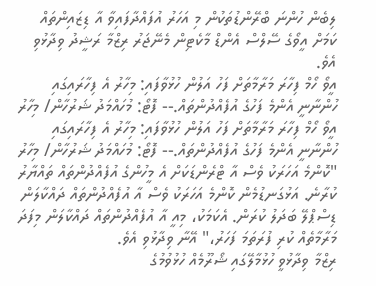ލިބެން ހުންނަ ބްރޭންޑުތަކުން މި އަހަރު އުފައްދާފައިވާ އާ ޑިޒައިންތައް ކަމަށް އީވޯގެ ސޭލްސް އެންޑް މާކެޓިން މެނޭޖަރު ރިޒްމާ ރަޝީދު ވިދާޅުވި އެވެ.
އީވޯ ހޯމް ފިހާރަ މަރާމާތަށް ފަހު އަލުން ހުޅުވާފައި: މިހާރު އެ ފިހާރައިގައި ހުންނާނީ އެންމެ ފަހުގެ އުފެއްދުންތައް.-- ފޮޓޯ: މުހައްމަދު ޝަރުހާން/ މިހާރު
އީވޯ ހޯމް ފިހާރަ މަރާމާތަށް ފަހު އަލުން ހުޅުވާފައި: މިހާރު އެ ފިހާރައިގައި ހުންނާނީ އެންމެ ފަހުގެ އުފެއްދުންތައް.-- ފޮޓޯ: މުހައްމަދު ޝަރުހާން/ މިހާރު
"ކޮންމެ އަހަރަކު ވެސް އާ ޓްރެންޑަކަށް އެ މީހުންގެ އުފެއްދުންތައް ތައްޔާރު ކުރާނެ. އަޅުގަނޑުމެން ކޮންމެ އަހަރަކު ވެސް އާ އުފެއްދުންތައް ދައްކާލަން ޑިސްޕްލޭ ބަދަލު ކުރަން. އެކަމަކު، މިއީ އާ އުފެއްދުންތައް ދައްކާލަން މިފަދަ މަރާމާތެއް ކުރި ފުރަތަމަ ފަހަރު،" އޭނާ ވިދާޅުވި އެވެ.
ރިޒްމާ ވިދާޅުވީ ހުޅުމާލޭގައި ޝޯރޫމެއް ހުޅުވުމުގެ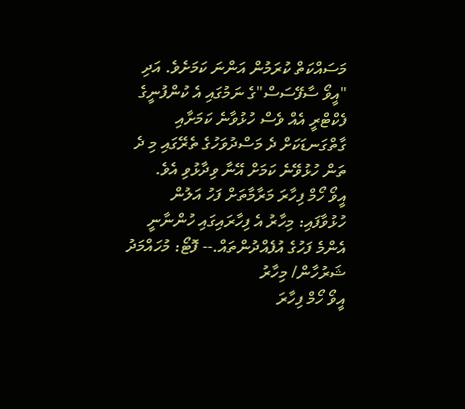މަސައްކަތް ކުރަމުން އަންނަ ކަމަށެވެ. އަދި "އީވޯ ސާފޭސަސް"ގެ ނަމުގައި އެ ކުންފުނީގެ ފެކްޓްރީ އެއް ވެސް ހުޅުވާނެ ކަމަށާއި ގާތްގަނޑަކަށް ދެ މަސްދުވަހުގެ ތެރޭގައި މި ދެ ތަން ހުޅުވޭނެ ކަމަށް އޭނާ ވިދާޅުވި އެވެ.
އީވޯ ހޯމް ފިހާރަ މަރާމާތަށް ފަހު އަލުން ހުޅުވާފައި: މިހާރު އެ ފިހާރައިގައި ހުންނާނީ އެންމެ ފަހުގެ އުފެއްދުންތައް.-- ފޮޓޯ: މުހައްމަދު ޝަރުހާން/ މިހާރު
އީވޯ ހޯމް ފިހާރަ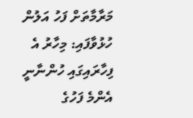މަރާމާތަށް ފަހު އަލުން ހުޅުވާފައި: މިހާރު އެ ފިހާރައިގައި ހުންނާނީ އެންމެ ފަހުގެ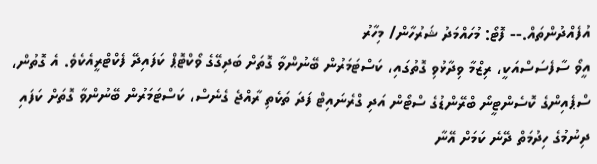އުފެއްދުންތައް.-- ފޮޓޯ: މުހައްމަދު ޝަރުހާން/ މިހާރު
އީވޯ ސާފެސަސްއަކީ، ރިޒްމާ ވިދާޅުވި ގޮތުގައި، ކަސްޓަމަރުން ބޭނުންވާ ގޮތަށް ބަދިގޭގެ ވޯކްޓޮޕް ކަފައިދޭ ފެކްޓްރީއެކެވެ. އެ ގޮތުން، ސްޕެއިންގެ ކޮސެންޓީނޯ ބްރޭންޑުގެ ސްޓޯން އަދި ގްރެނައިޓް ފަދަ ތަކެތި ރާއްޖެ ގެނެސް، ކަސްޓަމަރުން ބޭނުންވާ ގޮތަށް ކަފައި ދިނުމުގެ ހިދުމަތް ދޭނެ ކަމަށް އޭނާ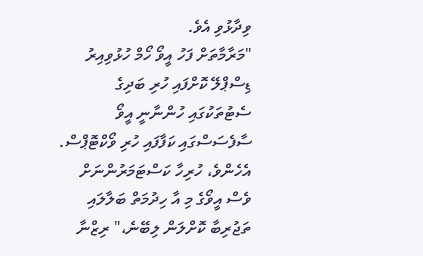ވިދާޅުވި އެވެ.
"މަރާމާތަށް ފަހު އީވޯ ހޯމް ހުޅުވިއިރު ޑިސްޕްލޭ ކޮށްފައި ހުރި ބަދިގެ ސެޓުތަކުގައި ހުންނާނީ އީވޯ ސާފެސަސްގައި ކަފާފައި ހުރި ވޯކްޓޮޕްސް. އެހެންވެ، ހުރިހާ ކަސްޓަމަރުންނަށް ވެސް އީވޯގެ މި އާ ހިދުމަތް ބަލާލައި ތަޖުރިބާ ކޮށްލަން ލިބޭނެ،" ރިޒްނާ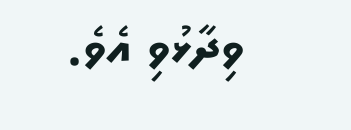ވިދާޅުވި އެވެ.